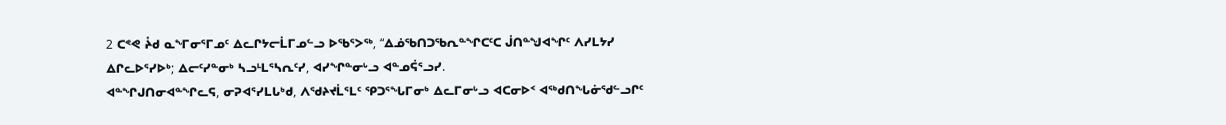2 ᑕᕝᕙ ᔧᑯ ᓇᖕᒥᓂᕐᒥᓄᑦ ᐃᓚᒋᔭᓕᒫᒥᓄᓪᓗ ᐅᖃᕐᐳᖅ, “ᐃᓅᖃᑎᑐᖃᕆᓐᖏᑕᑦᑕ ᒎᑎᓐᖑᐊᖏᑦ ᐱᓯᒪᔭᓯ ᐃᒋᓚᐅᕐᓯᐅᒃ; ᐃᓕᑦᓯᓐᓂᒃ ᓴᓗᒻᒪᕐᓴᕆᑦᓯ, ᐊᓯᖏᓐᓂᒡᓗ ᐊᓐᓄᕌᕐᓗᓯ.
ᐊᓐᖏᒍᑎᓂᐊᓐᖏᓚᕋ, ᓂᕈᐊᕐᓯᒪᒐᒃᑯ, ᐱᖁᔨᔪᒫᕐᒪᑦ ᕿᑐᕐᖓᒥᓂᒃ ᐃᓚᒥᓂᒡᓗ ᐊᑕᓂᐅᑉ ᐊᖅᑯᑎᖓᓃᖁᓪᓗᒋᑦ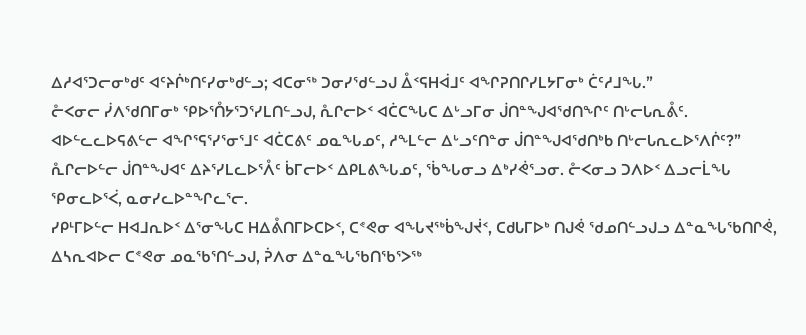ᐃᓱᐊᕐᑐᓕᓂᒃᑯᑦ ᐊᑦᔨᒌᒃᑎᑦᓯᓂᒃᑯᓪᓗ; ᐊᑕᓂᖅ ᑐᓂᓯᖁᓪᓗᒍ ᐂᑉᕋᕼᐋᒧᑦ ᐊᖏᕈᑎᒋᓯᒪᔭᒥᓂᒃ ᑖᑦᓱᒧᖓ.”
ᓔᐸᓂᓕ ᓰᐱᖁᑎᒥᓂᒃ ᕿᐅᕐᑍᔭᕐᑐᕐᓯᒪᑎᓪᓗᒍ, ᕅᒋᓕᐅᑉ ᐊᑖᑕᖓᑕ ᐃᒡᓗᒥᓂ ᒎᑎᓐᖑᐊᖁᑎᖏᑦ ᑎᒡᓕᒐᕆᕔᑦ.
ᐊᐅᓪᓚᓚᐅᕋᕕᓪᓕ ᐊᖏᕐᕋᕐᓯᕐᓂᕐᒧᑦ ᐊᑖᑕᕕᑦ ᓄᓇᖓᓄᑦ, ᓱᖕᒪᓪᓕ ᐃᒡᓗᑦᑎᓐᓂ ᒎᑎᓐᖑᐊᖁᑎᒃᑲ ᑎᒡᓕᒐᕆᓚᐅᕐᐱᒌᑦ?”
ᕅᒋᓕᐅᓪᓕ ᒎᑎᓐᖑᐊᑦ ᐃᔨᕐᓯᒪᓚᐅᕐᐰᑦ ᑳᒥᓕᐅᑉ ᐃᑭᒪᕕᖓᓄᑦ, ᖄᖓᓂᓗ ᐃᒃᓯᕚᕐᓗᓂ. ᓔᐸᓂᓗ ᑐᐱᐅᑉ ᐃᓗᓕᒫᖓ ᕿᓂᓚᐅᕐᐹ, ᓇᓂᓯᓚᐅᓐᖏᓚᕐᓕ.
ᓯᑭᒻᒥᐅᓪᓕ ᕼᐊᒧᕆᐅᑉ ᐃᕐᓂᖓᑕ ᕼᐃᕔᑎᒥᐅᑕᐅᑉ, ᑕᕝᕙᓂ ᐊᖓᔪᖅᑳᖑᔫᑉ, ᑕᑯᒐᒥᐅᒃ ᑎᒍᕚ ᖁᓄᑎᓪᓗᒍᓗ ᐃᓐᓇᖓᖃᑎᒋᕚ,
ᐃᓴᕆᐊᐅᓕ ᑕᕝᕙᓂ ᓄᓇᖃᕐᑎᓪᓗᒍ, ᕉᐱᓂ ᐃᓐᓇᖓᖃᑎᖃᕐᐳᖅ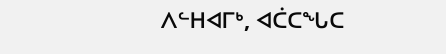ᐱᓪᕼᐊᒥᒃ, ᐊᑖᑕᖓᑕ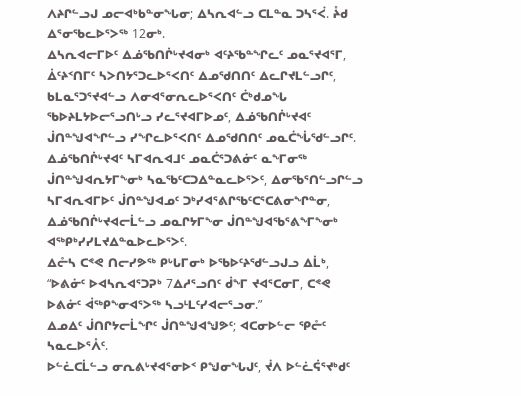ᐱᔨᒋᓪᓗᒍ ᓄᓕᐊᒃᑲᓐᓂᖓᓂ; ᐃᓴᕆᐊᓪᓗ ᑕᒪᓐᓇ ᑐᓴᕐᐹ. ᔧᑯ ᐃᕐᓂᖃᓚᐅᕐᐳᖅ 12ᓂᒃ.
ᐃᓴᕆᐊᓕᒥᐅᑦ ᐃᓅᖃᑎᒌᒡᔪᐊᓂᒃ ᐊᑦᔨᖃᓐᖏᓚᑦ ᓄᓇᕐᔪᐊᕐᒥ, ᐄᑦᔨᑉᑎᒥᑦ ᓴᐳᑎᔭᕐᑐᓚᐅᕐᐸᑎᑦ ᐃᓄᖁᑎᑎᑦ ᐃᓚᒋᔪᒪᓪᓗᒋᑦ, ᑲᒪᓇᕐᑐᕐᔪᐊᓪᓗ ᐱᓂᐊᕐᓂᕆᓚᐅᕐᐸᑎᑦ ᑖᒃᑯᓄᖓ ᖃᐅᔨᒪᔭᐅᓕᕐᓗᑎᒡᓗ ᓯᓚᕐᔪᐊᒥᐅᓄᑦ, ᐃᓅᖃᑎᒌᒡᔪᐊᑦ ᒎᑎᓐᖑᐊᖏᓪᓗ ᓯᖏᓚᐅᕐᐸᑎᑦ ᐃᓄᖁᑎᑎᑦ ᓄᓇᑖᖔᖁᓪᓗᒋᑦ.
ᐃᓅᖃᑎᒌᒡᔪᐊᑦ ᓴᒥᐊᕆᐊᒧᑦ ᓄᓇᑖᕐᑐᕕᓃᑦ ᓇᖕᒥᓂᖅ ᒎᑎᓐᖑᐊᕆᔭᒥᖕᓂᒃ ᓴᓇᖃᑦᑕᑐᐃᓐᓇᓚᐅᕐᐳᑦ, ᐃᓂᖃᕐᑎᓪᓗᒋᓪᓗ ᓴᒥᐊᕆᐊᒥᐅᑦ ᒎᑎᓐᖑᐊᓄᑦ ᑐᒃᓯᐊᕐᕕᒋᖃᑦᑕᕐᑕᕕᓂᖏᓐᓂ, ᐃᓅᖃᑎᒌᒡᔪᐊᓕᒫᓪᓗ ᓄᓇᒋᔭᒥᖕᓂ ᒎᑎᓐᖑᐊᖃᕐᕕᖕᒥᖕᓂᒃ ᐊᖅᑭᒃᓯᓯᒪᔪᐃᓐᓇᐅᓚᐅᕐᐳᑦ.
ᐃᓔᓴ ᑕᕝᕙ ᑎᓕᓯᕗᖅ ᑭᒡᒐᒥᓂᒃ ᐅᖃᐅᑦᔨᖁᓪᓗᒍᓗ ᐃᒫᒃ, “ᐅᕕᓃᑦ ᐅᐊᓴᕆᐊᕐᑐᕈᒃ 7ᐃᓱᕐᓗᑎᑦ ᑰᖕᒥ ᔪᐊᕐᑕᓂᒥ, ᑕᕝᕙ ᐅᕕᓃᑦ ᐋᖅᑭᖕᓂᐊᕐᐳᖅ ᓴᓗᒻᒪᑦᓯᐊᓕᕐᓗᓂ.”
ᐃᓄᐃᑦ ᒎᑎᒋᔭᓕᒫᖏᑦ ᒎᑎᓐᖑᐊᖑᕗᑦ; ᐊᑕᓂᐅᓪᓕ ᕿᓔᑦ ᓴᓇᓚᐅᕐᐰᑦ.
ᐅᓪᓛᑕᒫᓪᓗ ᓂᕆᕕᒡᔪᐊᕐᓂᐅᑉ ᑭᖑᓂᖓᒍᑦ, ᔫᐱ ᐅᓪᓛᕌᕐᔪᒃᑯᑦ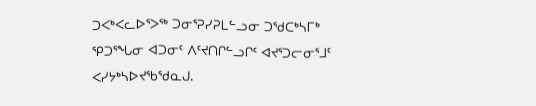ᑐᐸᒃᐸᓚᐅᕐᐳᖅ ᑐᓂᕐᕈᓯᕈᒪᓪᓗᓂ ᑐᖁᑕᒃᓴᒥᒃ ᕿᑐᕐᖓᓂ ᐊᑐᓂᑦ ᐱᑦᔪᑎᒋᓪᓗᒋᑦ ᐊᔪᕐᑐᓕᓂᕐᒧᑦ ᐸᓯᔭᒃᓴᐅᔪᖃᖁᓇᒍ.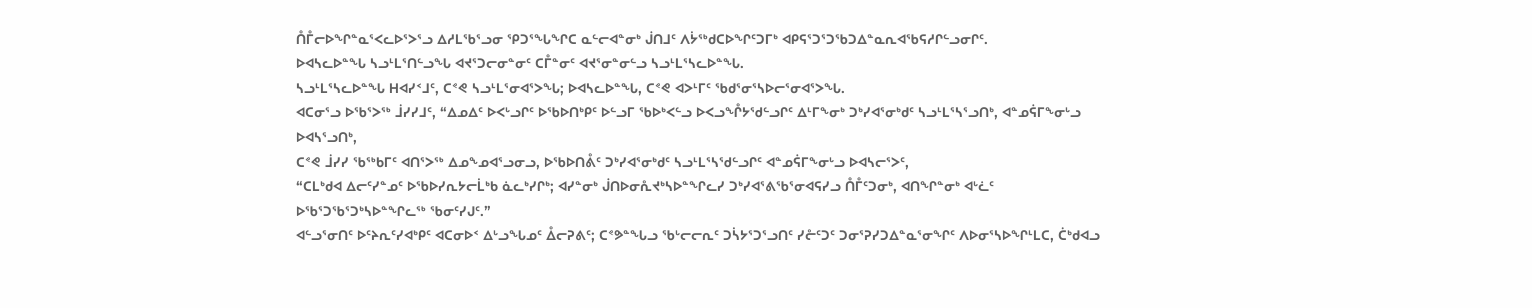ᑍᒤᓕᐅᖏᓐᓇᕐᐸᓚᐅᕐᐳᕐᓗ ᐃᓱᒪᖃᕐᓗᓂ ᕿᑐᕐᖓᖏᑕ ᓇᓪᓕᐊᓐᓂᒃ ᒎᑎᒧᑦ ᐱᔮᖅᑯᑕᐅᖏᑦᑐᒥᒃ ᐊᑭᕋᕐᑐᕐᑐᖃᑐᐃᓐᓇᕆᐊᖃᕋᓱᒋᓪᓗᓂᒋᑦ.
ᐅᐊᓴᓚᐅᓐᖓ ᓴᓗᒻᒪᕐᑎᓪᓗᖓ ᐊᔪᕐᑐᓕᓂᓐᓂᑦ ᑕᒤᓐᓂᑦ ᐊᔪᕐᓂᓐᓂᓪᓗ ᓴᓗᒻᒪᕐᓴᓚᐅᓐᖓ.
ᓴᓗᒻᒪᕐᓴᓚᐅᓐᖓ ᕼᐊᓯᑉᒧᑦ, ᑕᕝᕙ ᓴᓗᒻᒪᕐᓂᐊᕐᐳᖓ; ᐅᐊᓴᓚᐅᓐᖓ, ᑕᕝᕙ ᐊᐳᒻᒥᑦ ᖃᑯᕐᓂᕐᓴᐅᓕᕐᓂᐊᕐᐳᖓ.
ᐊᑕᓂᕐᓗ ᐅᖃᕐᐳᖅ ᒨᓯᓯᒧᑦ, “ᐃᓄᐃᑦ ᐅᐸᒡᓗᒋᑦ ᐅᖃᐅᑎᒃᑭᑦ ᐅᓪᓗᒥ ᖃᐅᒃᐸᓪᓗ ᐅᐸᓗᖎᔭᖁᓪᓗᒋᑦ ᐃᒻᒥᖕᓂᒃ ᑐᒃᓯᐊᕐᓂᒃᑯᑦ ᓴᓗᒻᒪᕐᓴᕐᓗᑎᒃ, ᐊᓐᓄᕌᒥᖕᓂᒡᓗ ᐅᐊᓴᕐᓗᑎᒃ,
ᑕᕝᕙ ᒨᓯᓯ ᖃᖅᑲᒥᑦ ᐊᑎᕐᐳᖅ ᐃᓄᖕᓄᐊᕐᓗᓂᓗ, ᐅᖃᐅᑎᕔᑦ ᑐᒃᓯᐊᕐᓂᒃᑯᑦ ᓴᓗᒻᒪᕐᓴᖁᓪᓗᒋᑦ ᐊᓐᓄᕌᒥᖕᓂᒡᓗ ᐅᐊᓴᓕᕐᐳᑦ,
“ᑕᒪᒃᑯᐊ ᐃᓕᑦᓯᓐᓄᑦ ᐅᖃᐅᓯᕆᔭᓕᒫᒃᑲ ᓈᓚᒃᓯᒋᒃ; ᐊᓯᓐᓂᒃ ᒎᑎᐅᓂᕅᔪᒃᓴᐅᓐᖏᓚᓯ ᑐᒃᓯᐊᕐᕕᖃᕐᓂᐊᕋᓯᓗ ᑍᒤᑦᑐᓂᒃ, ᐊᑎᖏᓐᓂᒃ ᐊᒡᓛᑦ ᐅᖃᕐᑐᖃᕐᑐᒃᓴᐅᓐᖏᓚᖅ ᖃᓂᑦᓯᒍᑦ.”
ᐊᓪᓗᕐᓂᑎᑦ ᐅᑦᔨᕆᑦᓯᐊᒃᑭᑦ ᐊᑕᓂᐅᑉ ᐃᒡᓗᖓᓄᑦ ᐂᓕᕈᕕᑦ; ᑕᕝᕗᓐᖓᓗ ᖃᒡᓕᓕᕆᑦ ᑐᓵᔭᕐᑐᕐᓗᑎᑦ ᓯᓔᑦᑐᑦ ᑐᓂᕐᕈᓯᑐᐃᓐᓇᕐᓂᖏᑦ ᐱᐅᓂᕐᓴᐅᖏᒻᒪᑕ, ᑖᒃᑯᐊᓗ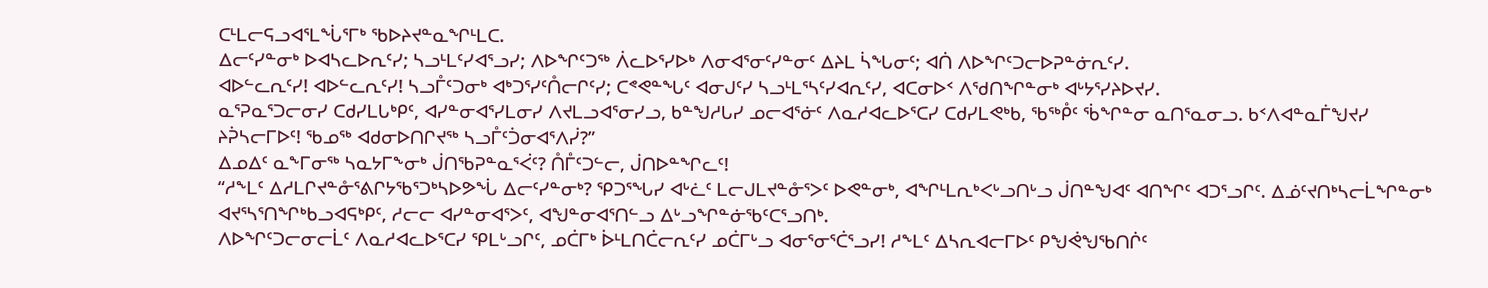ᑕᒻᒪᓕᕋᓗᐊᕐᒪᖔᕐᒥᒃ ᖃᐅᔨᔪᓐᓇᖏᒻᒪᑕ.
ᐃᓕᑦᓯᓐᓂᒃ ᐅᐊᓴᓚᐅᕆᑦᓯ; ᓴᓗᒻᒪᑦᓯᐊᕐᓗᓯ; ᐱᐅᖏᑦᑐᖅ ᐲᓚᐅᕐᓯᐅᒃ ᐱᓂᐊᕐᓂᑦᓯᓐᓂᑦ ᐃᔨᒪ ᓵᖓᓂᑦ; ᐊᑏ ᐱᐅᖏᑦᑐᓕᐅᕈᓐᓃᕆᑦᓯ.
ᐊᐅᓪᓚᕆᑦᓯ! ᐊᐅᓪᓚᕆᑦᓯ! ᓴᓗᒤᑦᑐᓂᒃ ᐊᒃᑐᕐᓯᑦᑍᓕᒋᑦᓯ; ᑕᕝᕙᓐᖓᑦ ᐊᓂᒍᑦᓯ ᓴᓗᒻᒪᕐᓴᑦᓯᐊᕆᑦᓯ, ᐊᑕᓂᐅᑉ ᐱᖁᑎᖏᓐᓂᒃ ᐊᒡᔭᕐᓯᔨᐅᔪᓯ.
ᓇᕐᕈᓇᕐᑐᓕᓂᓯ ᑕᑯᓯᒪᒐᒃᑭᑦ, ᐊᓯᓐᓂᐊᕐᓯᒪᓂᓯ ᐱᔪᒪᓗᐊᕐᓂᓯᓗ, ᑲᓐᖑᓱᒐᓯ ᓄᓕᐊᕐᓃᑦ ᐱᓇᓱᐊᓚᐅᕐᑕᓯ ᑕᑯᓯᒪᕙᒃᑲ, ᖃᖅᑬᑦ ᖄᖏᓐᓂ ᓇᑎᕐᓇᓂᓗ. ᑲᑉᐱᐊᓐᓇᒦᖑᔪᓯ ᔨᕉᓴᓕᒥᐅᑦ! ᖃᓄᖅ ᐊᑯᓂᐅᑎᒋᔪᖅ ᓴᓗᒤᑦᑑᓂᐊᕐᐱᓰ?”
ᐃᓄᐃᑦ ᓇᖕᒥᓂᖅ ᓴᓇᔭᒥᖕᓂᒃ ᒎᑎᖃᕈᓐᓇᕐᐹᑦ? ᑍᒤᑦᑐᓪᓕ, ᒎᑎᐅᓐᖏᓚᑦ!
“ᓱᖕᒪᑦ ᐃᓱᒪᒋᔪᓐᓁᕐᕕᒋᔭᖃᕐᑐᒃᓴᐅᕗᖔ ᐃᓕᑦᓯᓐᓂᒃ? ᕿᑐᕐᖓᓯ ᐊᒡᓛᑦ ᒪᓕᒍᒪᔪᓐᓁᕐᐳᑦ ᐅᕙᓐᓂᒃ, ᐊᖏᒻᒪᕆᒃᐸᒡᓗᑎᒡᓗ ᒎᑎᓐᖑᐊᑦ ᐊᑎᖏᑦ ᐊᑐᕐᓗᒋᑦ. ᐃᓅᑦᔪᑎᒃᓴᓕᒫᖏᓐᓂᒃ ᐊᔪᕐᓴᕐᑎᖏᒃᑲᓗᐊᕋᒃᑭᑦ, ᓱᓕᓕ ᐊᓯᓐᓂᐊᕐᐳᑦ, ᐊᖑᓐᓂᐊᕐᑎᓪᓗ ᐃᒡᓗᖏᓐᓃᖃᑦᑕᕐᓗᑎᒃ.
ᐱᐅᖏᑦᑐᓕᓂᓕᒫᑦ ᐱᓇᓱᐊᓚᐅᕐᑕᓯ ᕿᒪᒡᓗᒋᑦ, ᓄᑖᒥᒃ ᐆᒻᒪᑎᑖᓕᕆᑦᓯ ᓄᑖᒥᒡᓗ ᐊᓂᕐᓂᕐᑖᕐᓗᓯ! ᓱᖕᒪᑦ ᐃᓴᕆᐊᓕᒥᐅᑦ ᑭᖑᕚᖑᖃᑎᒌᑦ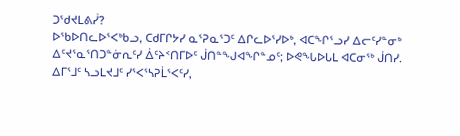ᑐᖁᔪᒪᕕᓰ?
ᐅᖃᐅᑎᓚᐅᕐᐸᒃᑲᓗ, ᑕᑯᒥᒋᔭᓯ ᓇᕐᕈᓇᕐᑐᑦ ᐃᒋᓚᐅᕐᓯᐅᒃ, ᐊᑕᖏᕐᓗᓯ ᐃᓕᑦᓯᓐᓂᒃ ᐃᑦᔪᕐᓇᕐᑎᑐᓐᓃᕆᑦᓯ ᐄᑦᔨᑉᑎᒥᐅᑦ ᒎᑎᓐᖑᐊᖏᓐᓄᑦ; ᐅᕙᖓᐅᒐᒪ ᐊᑕᓂᖅ ᒎᑎᓯ.
ᐃᒥᕐᒧᑦ ᓴᓗᒪᔪᒧᑦ ᓯᕐᐸᕐᓴᕈᒫᕐᐸᑦᓯ,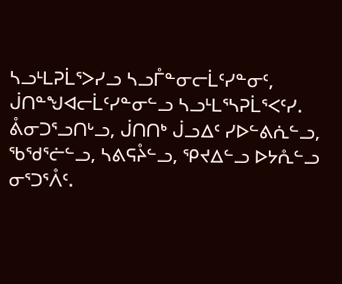ᓴᓗᒻᒪᕈᒫᕐᐳᓯᓗ ᓴᓗᒤᓐᓂᓕᒫᑦᓯᓐᓂᑦ, ᒎᑎᓐᖑᐊᓕᒫᑦᓯᓐᓂᓪᓗ ᓴᓗᒻᒪᕐᓴᕈᒫᕐᐸᑦᓯ.
ᕔᓂᑐᕐᓗᑎᒡᓗ, ᒎᑎᑎᒃ ᒎᓗᐃᑦ ᓯᐅᓪᕕᕇᓪᓗ, ᖃᖁᕐᓖᓪᓗ, ᓴᕕᕋᔧᓪᓗ, ᕿᔪᐃᓪᓗ ᐅᔭᕅᓪᓗ ᓂᕐᑐᕐᐰᑦ.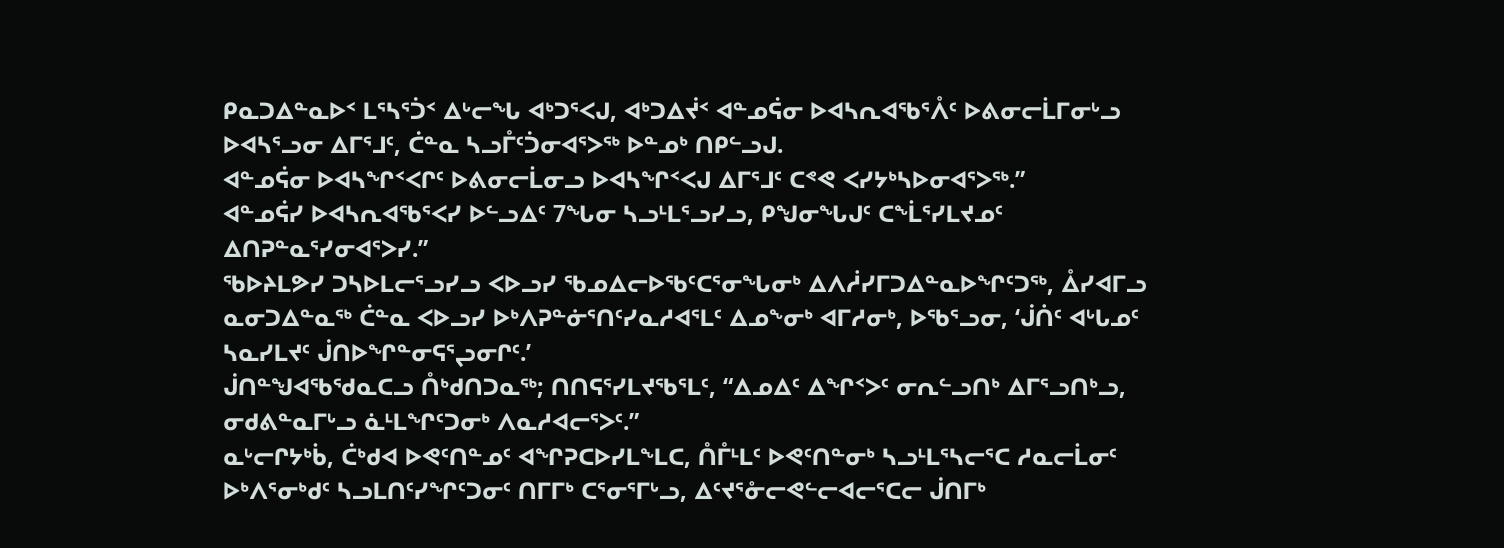ᑭᓇᑐᐃᓐᓇᐅᑉ ᒪᕐᓴᕐᑑᑉ ᐃᒡᓕᖓ ᐊᒃᑐᕐᐸᒍ, ᐊᒃᑐᐃᔫᑉ ᐊᓐᓄᕌᓂ ᐅᐊᓴᕆᐊᖃᕐᐰᑦ ᐅᕕᓂᓕᒫᒥᓂᒡᓗ ᐅᐊᓴᕐᓗᓂ ᐃᒥᕐᒧᑦ, ᑖᓐᓇ ᓴᓗᒤᑦᑑᓂᐊᕐᐳᖅ ᐅᓐᓄᒃ ᑎᑭᓪᓗᒍ.
ᐊᓐᓄᕌᓂ ᐅᐊᓴᖏᑉᐸᒋᑦ ᐅᕕᓂᓕᒫᓂᓗ ᐅᐊᓴᖏᑉᐸᒍ ᐃᒥᕐᒧᑦ ᑕᕝᕙ ᐸᓯᔭᒃᓴᐅᓂᐊᕐᐳᖅ.”
ᐊᓐᓄᕌᓯ ᐅᐊᓴᕆᐊᖃᕐᐸᓯ ᐅᓪᓗᐃᑦ 7ᖓᓂ ᓴᓗᒻᒪᕐᓗᓯᓗ, ᑭᖑᓂᖓᒍᑦ ᑕᖕᒫᕐᓯᒪᔪᓄᑦ ᐃᑎᕈᓐᓇᕐᓯᓂᐊᕐᐳᓯ.”
ᖃᐅᔨᒪᕗᓯ ᑐᓴᐅᒪᓕᕐᓗᓯᓗ ᐸᐅᓗᓯ ᖃᓄᐃᓕᐅᖃᑦᑕᕐᓂᖓᓂᒃ ᐃᐱᓲᓯᒥᑐᐃᓐᓇᐅᖏᑦᑐᖅ, ᐂᓯᐊᒥᓗ ᓇᓂᑐᐃᓐᓇᖅ ᑖᓐᓇ ᐸᐅᓗᓯ ᐅᒃᐱᕈᓐᓃᕐᑎᑦᓯᓇᓱᐊᕐᒪᑦ ᐃᓄᖕᓂᒃ ᐊᒥᓱᓂᒃ, ᐅᖃᕐᓗᓂ, ‘ᒎᑏᑦ ᐊᒡᒐᓄᑦ ᓴᓇᓯᒪᔪᑦ ᒎᑎᐅᖏᓐᓂᕋᕐᖢᓂᒋᑦ.’
ᒎᑎᓐᖑᐊᖃᖁᓇᑕᓗ ᑍᒃᑯᑎᑐᓇᖅ; ᑎᑎᕋᕐᓯᒪᔪᖃᕐᒪᑦ, “ᐃᓄᐃᑦ ᐃᖏᑉᐳᑦ ᓂᕆᓪᓗᑎᒃ ᐃᒥᕐᓗᑎᒃᓗ, ᓂᑯᕕᓐᓇᒥᒡᓗ ᓈᒻᒪᖏᑦᑐᓂᒃ ᐱᓇᓱᐊᓕᕐᐳᑦ.”
ᓇᒡᓕᒋᔭᒃᑳ, ᑖᒃᑯᐊ ᐅᕙᑦᑎᓐᓄᑦ ᐊᖏᕈᑕᐅᓯᒪᖕᒪᑕ, ᑍᒤᒻᒪᑦ ᐅᕙᑦᑎᓐᓂᒃ ᓴᓗᒻᒪᕐᓴᓕᕐᑕ ᓱᓇᓕᒫᓂᑦ ᐅᒃᐱᕐᓂᒃᑯᑦ ᓴᓗᒪᑎᑦᓯᖏᑦᑐᓂᑦ ᑎᒥᒥᒃ ᑕᕐᓂᕐᒥᒡᓗ, ᐃᑦᔪᕐᓁᓕᕙᓪᓕᐊᓕᕐᑕᓕ ᒎᑎᒥᒃ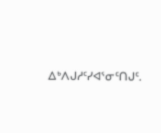ᐃᒃᐱᒍᓱᑦᓯᐊᕐᓂᑦᑎᒍᑦ.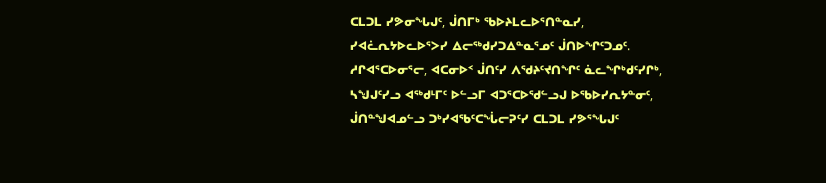ᑕᒪᑐᒪ ᓯᕗᓂᖓᒍᑦ, ᒎᑎᒥᒃ ᖃᐅᔨᒪᓚᐅᕐᑎᓐᓇᓯ, ᓯᐊᓛᕆᔭᐅᓚᐅᕐᐳᓯ ᐃᓕᖅᑯᓯᑐᐃᓐᓇᕐᓄᑦ ᒎᑎᐅᖏᑦᑐᓄᑦ.
ᓱᒋᐊᕐᑕᐅᓂᕐᓕ, ᐊᑕᓂᐅᑉ ᒎᑎᑦᓯ ᐱᖁᔨᑦᔪᑎᖏᑦ ᓈᓚᖏᒃᑯᑦᓯᒋᒃ, ᓴᖑᒍᑦᓯᓗ ᐊᖅᑯᒻᒥᑦ ᐅᓪᓗᒥ ᐊᑐᕐᑕᐅᖁᓪᓗᒍ ᐅᖃᐅᓯᕆᔭᓐᓂᑦ, ᒎᑎᓐᖑᐊᓄᓪᓗ ᑐᒃᓯᐊᖃᑦᑕᖔᓕᕈᑦᓯ ᑕᒪᑐᒪ ᓯᕗᕐᖓᒍᑦ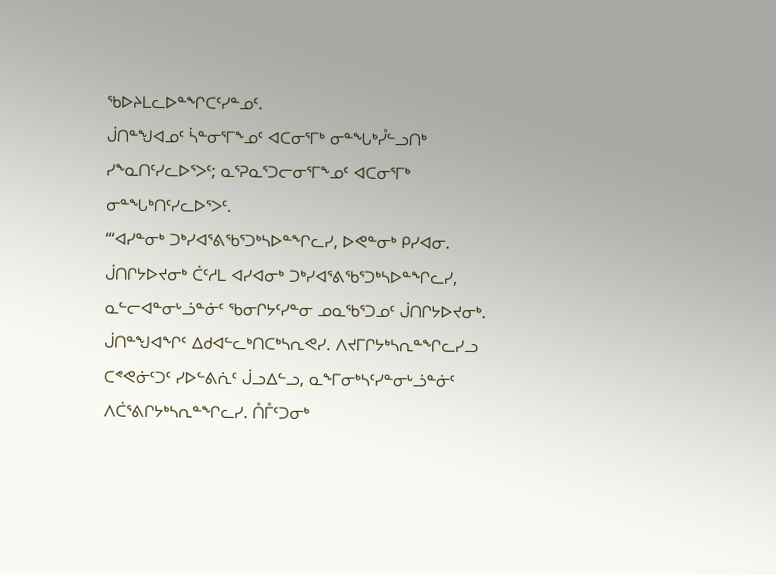ᖃᐅᔨᒪᓚᐅᓐᖏᑕᑦᓯᓐᓄᑦ.
ᒎᑎᓐᖑᐊᓄᑦ ᓵᓐᓂᕐᒥᖕᓄᑦ ᐊᑕᓂᕐᒥᒃ ᓂᓐᖓᒃᓮᓪᓗᑎᒃ ᓯᖕᓇᑎᑦᓯᓚᐅᕐᐳᑦ; ᓇᕐᕈᓇᕐᑐᓕᓂᕐᒥᖕᓄᑦ ᐊᑕᓂᕐᒥᒃ ᓂᓐᖓᒃᑎᑦᓯᓚᐅᕐᐳᑦ.
“‘ᐊᓯᓐᓂᒃ ᑐᒃᓯᐊᕐᕕᖃᕐᑐᒃᓴᐅᓐᖏᓚᓯ, ᐅᕙᓐᓂᒃ ᑭᓯᐊᓂ.
ᒎᑎᒋᔭᐅᔪᓂᒃ ᑖᑦᓱᒪ ᐊᓯᐊᓂᒃ ᑐᒃᓯᐊᕐᕕᖃᕐᑐᒃᓴᐅᓐᖏᓚᓯ, ᓇᓪᓕᐊᓐᓂᒡᓘᓐᓃᑦ ᖃᓂᒋᔭᑦᓯᓐᓂ ᓄᓇᖃᕐᑐᓄᑦ ᒎᑎᒋᔭᐅᔪᓂᒃ.
ᒎᑎᓐᖑᐊᖏᑦ ᐃᑯᐊᓪᓚᒃᑎᑕᒃᓴᕆᕙᓯ. ᐱᔪᒥᒋᔭᒃᓴᕆᓐᖏᓚᓯᓗ ᑕᕝᕙᓃᑦᑐᑦ ᓯᐅᓪᕕᕇᑦ ᒎᓗᐃᓪᓗ, ᓇᖕᒥᓂᒃᓴᑦᓯᓐᓂᒡᓘᓐᓃᑦ ᐱᑖᕐᕕᒋᔭᒃᓴᕆᓐᖏᓚᓯ. ᑍᒤᑦᑐᓂᒃ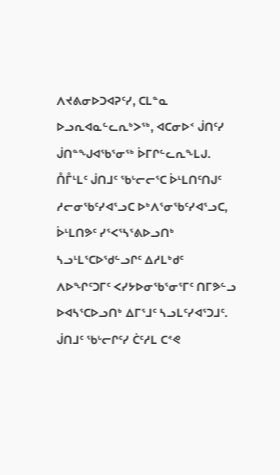ᐱᔪᕕᓂᐅᑐᐊᕈᑦᓯ, ᑕᒪᓐᓇ ᐅᓗᕆᐊᓇᓪᓚᕆᒃᐳᖅ, ᐊᑕᓂᐅᑉ ᒎᑎᑦᓯ ᒎᑎᓐᖑᐊᖃᕐᓂᖅ ᐆᒥᒋᓪᓚᕆᖕᒪᒍ.
ᑍᒤᒻᒪᑦ ᒎᑎᒧᑦ ᖃᒡᓕᓕᕐᑕ ᐆᒻᒪᑎᑦᑎᒍᑦ ᓱᓕᓂᖃᑦᓯᐊᕐᓗᑕ ᐅᒃᐱᕐᓂᖃᑦᓯᐊᕐᓗᑕ, ᐆᒻᒪᑎᕗᑦ ᓯᕐᐸᕐᓴᕐᕕᐅᓗᑎᒃ ᓴᓗᒻᒪᕐᑕᐅᖁᓪᓗᒋᑦ ᐃᓱᒪᒃᑯᑦ ᐱᐅᖏᑦᑐᒥᑦ ᐸᓯᔭᐅᓂᖃᕐᓂᕐᒥᑦ ᑎᒥᕗᓪᓗ ᐅᐊᓴᕐᑕᐅᓗᑎᒃ ᐃᒥᕐᒧᑦ ᓴᓗᒪᑦᓯᐊᕐᑐᒧᑦ.
ᒎᑎᒧᑦ ᖃᒡᓕᒋᑦᓯ ᑖᑦᓱᒪ ᑕᕝᕙ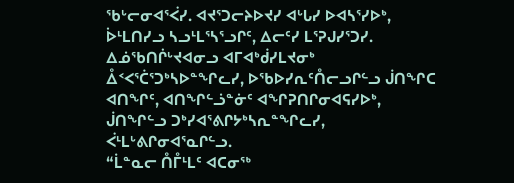ᖃᒡᓕᓂᐊᕐᐹᓯ. ᐊᔪᕐᑐᓕᔨᐅᔪᓯ ᐊᒡᒐᓯ ᐅᐊᓴᕐᓯᐅᒃ, ᐆᒻᒪᑎᓯᓗ ᓴᓗᒻᒪᕐᓴᕐᓗᒋᑦ, ᐃᓕᑦᓯ ᒪᕐᕈᒍᓯᕐᑐᓯ.
ᐃᓅᖃᑎᒌᒡᔪᐊᓂᓗ ᐊᒥᐊᒃᑰᓯᒪᔪᓂᒃ ᐂᑉᐸᕐᑖᕐᑐᒃᓴᐅᓐᖏᓚᓯ, ᐅᖃᐅᓯᕆᑦᑍᓕᓗᒋᓪᓗ ᒎᑎᖏᑕ ᐊᑎᖏᑦ, ᐊᑎᖏᓪᓘᓐᓃᑦ ᐊᖏᕈᑎᒋᓂᐊᕋᓯᐅᒃ, ᒎᑎᖏᓪᓗ ᑐᒃᓯᐊᕐᕕᒋᔭᒃᓴᕆᓐᖏᓚᓯ, ᐹᒻᒪᒡᕕᒋᓂᐊᕐᓇᒋᓪᓗ.
“ᒫᓐᓇᓕ ᑍᒤᒻᒪᑦ ᐊᑕᓂᖅ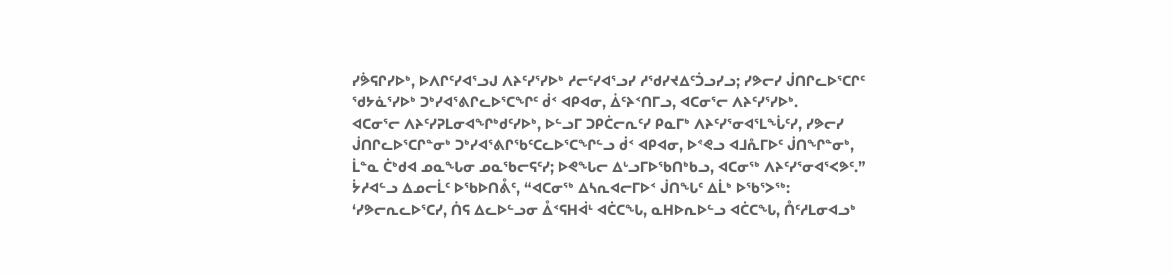ᓯᕘᕋᒋᓯᐅᒃ, ᐅᐱᒋᑦᓯᐊᕐᓗᒍ ᐱᔨᑦᓯᕐᓯᐅᒃ ᓱᓕᑦᓯᐊᕐᓗᓯ ᓱᖁᓯᔪᐃᑦᑑᓗᓯᓗ; ᓯᕗᓕᓯ ᒎᑎᒋᓚᐅᕐᑕᒋᑦ ᖁᔭᓈᕐᓯᐅᒃ ᑐᒃᓯᐊᕐᕕᒋᓚᐅᕐᑕᖏᑦ ᑰᑉ ᐊᑭᐊᓂ, ᐄᑦᔨᑉᑎᒥᓗ, ᐊᑕᓂᕐᓕ ᐱᔨᑦᓯᕐᓯᐅᒃ.
ᐊᑕᓂᕐᓕ ᐱᔨᑦᓯᕈᒪᓂᐊᖏᒃᑯᑦᓯᐅᒃ, ᐅᓪᓗᒥ ᑐᑭᑖᓕᕆᑦᓯ ᑭᓇᒥᒃ ᐱᔨᑦᓯᕐᓂᐊᕐᒪᖔᑦᓯ, ᓯᕗᓕᓯ ᒎᑎᒋᓚᐅᕐᑕᒋᓐᓂᒃ ᑐᒃᓯᐊᕐᕕᒋᖃᑦᑕᓚᐅᕐᑕᖏᓪᓗ ᑰᑉ ᐊᑭᐊᓂ, ᐅᕝᕙᓗ ᐊᒧᕅᒥᐅᑦ ᒎᑎᖏᓐᓂᒃ, ᒫᓐᓇ ᑖᒃᑯᐊ ᓄᓇᖓᓂ ᓄᓇᖃᓕᕋᑦᓯ; ᐅᕙᖓᓕ ᐃᒡᓗᒥᐅᖃᑎᒃᑲᓗ, ᐊᑕᓂᖅ ᐱᔨᑦᓯᕐᓂᐊᕐᐸᕗᑦ.”
ᔮᓱᐊᓪᓗ ᐃᓄᓕᒫᑦ ᐅᖃᐅᑎᕔᑦ, “ᐊᑕᓂᖅ ᐃᓴᕆᐊᓕᒥᐅᑉ ᒎᑎᖓᑦ ᐃᒫᒃ ᐅᖃᕐᐳᖅ: ‘ᓯᕗᓕᕆᓚᐅᕐᑕᓯ, ᑏᕋ ᐃᓚᐅᓪᓗᓂ ᐂᑉᕋᕼᐋᒻ ᐊᑖᑕᖓ, ᓇᕼᐅᕆᐅᓪᓗ ᐊᑖᑕᖓ, ᑍᑦᓱᒪᓂᐊᓗᒃ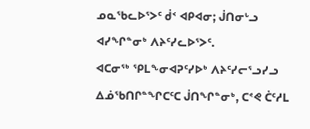ᓄᓇᖃᓚᐅᕐᐳᑦ ᑰᑉ ᐊᑭᐊᓂ; ᒎᑎᓂᒡᓗ ᐊᓯᖏᓐᓂᒃ ᐱᔨᑦᓯᓚᐅᕐᐳᑦ.
ᐊᑕᓂᖅ ᕿᒪᖕᓂᐊᕈᑦᓯᐅᒃ ᐱᔨᑦᓯᓕᕐᓗᓯᓗ ᐃᓅᖃᑎᒋᓐᖏᑕᑦᑕ ᒎᑎᖏᓐᓂᒃ, ᑕᕝᕙ ᑖᑦᓱᒪ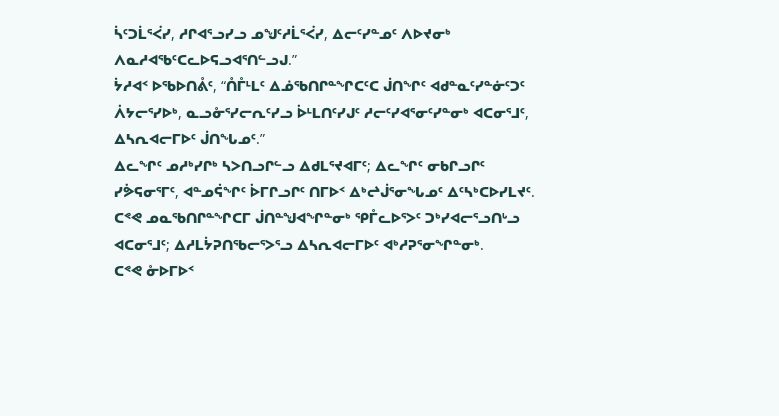ᓵᑦᑐᒫᕐᐹᓯ, ᓱᒋᐊᕐᓗᓯᓗ ᓄᖑᑦᓱᒫᕐᐹᓯ, ᐃᓕᑦᓯᓐᓄᑦ ᐱᐅᔪᓂᒃ ᐱᓇᓱᐊᖃᑦᑕᓚᐅᕋᓗᐊᕐᑎᓪᓗᒍ.”
ᔮᓱᐊᑉ ᐅᖃᐅᑎᕔᑦ, “ᑍᒤᒻᒪᑦ ᐃᓅᖃᑎᒋᓐᖏᑕᑦᑕ ᒎᑎᖏᑦ ᐊᑯᓐᓇᑦᓯᓐᓃᑦᑐᑦ ᐲᔭᓕᕐᓯᐅᒃ, ᓇᓗᓁᕐᓯᓕᕆᑦᓯᓗ ᐆᒻᒪᑎᑦᓯᒍᑦ ᓱᓕᑦᓯᐊᕐᓂᑦᓯᓐᓂᒃ ᐊᑕᓂᕐᒧᑦ, ᐃᓴᕆᐊᓕᒥᐅᑦ ᒎᑎᖓᓄᑦ.”
ᐃᓚᖏᑦ ᓄᓱᒃᓯᒋᒃ ᓴᐳᑎᓗᒋᓪᓗ ᐃᑯᒪᕐᔪᐊᒥᑦ; ᐃᓚᖏᑦ ᓂᑲᒋᓗᒋᑦ ᓯᕘᕋᓂᕐᒥᑦ, ᐊᓐᓄᕌᖏᑦ ᐆᒥᒋᓗᒋᑦ ᑎᒥᐅᑉ ᐃᒃᖠᒎᕐᓂᖓᓄᑦ ᐃᑦᓴᒃᑕᐅᓯᒪᔪᑦ.
ᑕᕝᕙ ᓄᓇᖃᑎᒋᓐᖏᑕᒥ ᒎᑎᓐᖑᐊᖏᓐᓂᒃ ᕿᒤᓚᐅᕐᐳᑦ ᑐᒃᓯᐊᓕᕐᓗᑎᒡᓗ ᐊᑕᓂᕐᒧᑦ; ᐃᓱᒪᔮᕈᑎᖃᓕᕐᐳᕐᓗ ᐃᓴᕆᐊᓕᒥᐅᑦ ᐊᒃᓱᕈᕐᓂᖏᓐᓂᒃ.
ᑕᕝᕙ ᓁᐅᒥᐅᑉ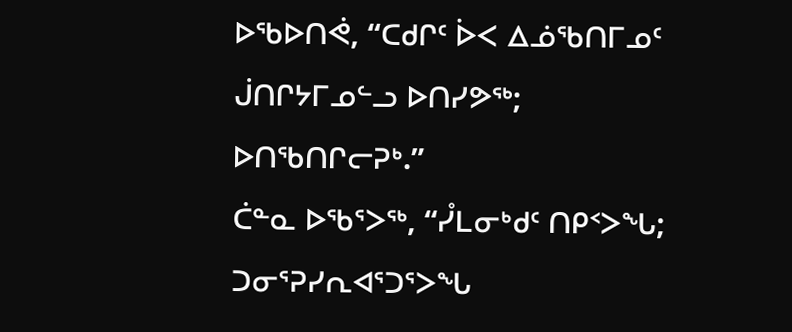ᐅᖃᐅᑎᕚ, “ᑕᑯᒋᑦ ᐆᐸ ᐃᓅᖃᑎᒥᓄᑦ ᒎᑎᒋᔭᒥᓄᓪᓗ ᐅᑎᓯᕗᖅ; ᐅᑎᖃᑎᒋᓕᕈᒃ.”
ᑖᓐᓇ ᐅᖃᕐᐳᖅ, “ᓮᒪᓂᒃᑯᑦ ᑎᑭᑉᐳᖓ; ᑐᓂᕐᕈᓯᕆᐊᕐᑐᕐᐳᖓ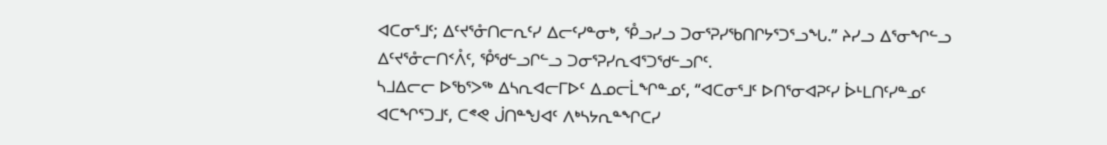ᐊᑕᓂᕐᒧᑦ; ᐃᑦᔪᕐᓁᑎᓕᕆᑦᓯ ᐃᓕᑦᓯᓐᓂᒃ, ᕾᓗᓯᓗ ᑐᓂᕐᕈᓯᖃᑎᒋᔭᕐᑐᕐᓗᖓ.” ᔨᓯᓗ ᐃᕐᓂᖏᓪᓗ ᐃᑦᔪᕐᓁᓕᑎᑉᐰᑦ, ᕾᖁᓪᓗᒋᓪᓗ ᑐᓂᕐᕈᓯᕆᐊᕐᑐᖁᓪᓗᒋᑦ.
ᓴᒧᐃᓕᓕ ᐅᖃᕐᐳᖅ ᐃᓴᕆᐊᓕᒥᐅᑦ ᐃᓄᓕᒫᖏᓐᓄᑦ, “ᐊᑕᓂᕐᒧᑦ ᐅᑎᕐᓂᐊᕈᑦᓯ ᐆᒻᒪᑎᑦᓯᓐᓄᑦ ᐊᑕᖏᕐᑐᒧᑦ, ᑕᕝᕙ ᒎᑎᓐᖑᐊᑦ ᐱᒃᓴᔭᕆᓐᖏᑕᓯ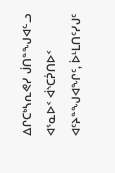ᐃᒋᑕᒃᓴᕆᕙᓯ ᒎᑎᓐᖑᐊᓪᓗ ᐊᕐᓇᐅᑉ ᐋᔅᑕᕉᑎᐅᑉ ᐊᑦᔨᓐᖑᐊᖏᑦ, ᐆᒻᒪᑎᑦᓯᒍᑦ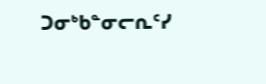ᑐᓂᒃᑲᓐᓂᓕᕆᑦᓯ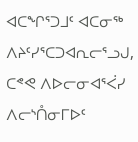ᐊᑕᖏᕐᑐᒧᑦ ᐊᑕᓂᖅ ᐱᔨᑦᓯᕐᑕᑐᐊᕆᓕᕐᓗᒍ, ᑕᕝᕙ ᐱᐅᓕᓂᐊᕐᐹᓯ ᐱᓕᔅᑍᓂᒥᐅᑦ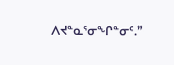ᐱᔪᓐᓇᕐᓂᖏᓐᓂᑦ.”